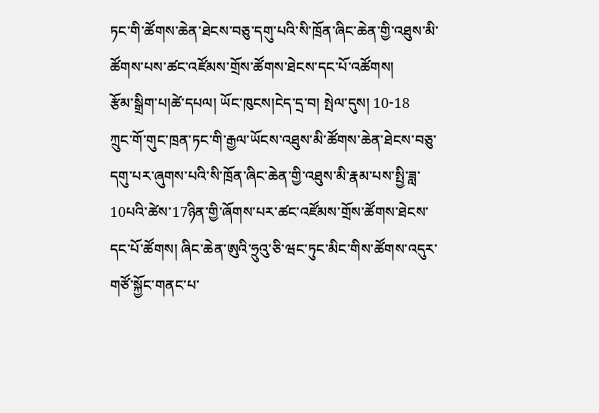ཏང་གི་ཚོགས་ཆེན་ཐེངས་བཅུ་དགུ་པའི་སི་ཁྲོན་ཞིང་ཆེན་གྱི་འཐུས་མི་ཚོགས་པས་ཚང་འཛོམས་གྲོས་ཚོགས་ཐེངས་དང་པོ་འཚོགས།
རྩོམ་སྒྲིག་པ།ཚེ་དཔལ། ཡོང་ཁུངས།ངེད་དྲ་བ། སྤེལ་དུས། 10-18
ཀྲུང་གོ་གུང་ཁྲན་ཏང་གི་རྒྱལ་ཡོངས་འཐུས་མི་ཚོགས་ཆེན་ཐེངས་བཅུ་དགུ་པར་ཞུགས་པའི་སི་ཁྲོན་ཞིང་ཆེན་གྱི་འཐུས་མི་རྣམ་པས་སྤྱི་ཟླ་10པའི་ཚེས་17ཉིན་གྱི་ཞོགས་པར་ཚང་འཛོམས་གྲོས་ཚོགས་ཐེངས་དང་པོ་ཚོགས། ཞིང་ཆེན་ཨུའི་ཧྲུའུ་ཅི་ཝང་ཏུང་མིང་གིས་ཚོགས་འདུར་གཙོ་སྐྱོང་གནང་པ་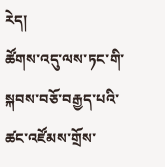རེད།
ཚོགས་འདུ་ལས་ཏང་གི་སྐབས་བཅོ་བརྒྱད་པའི་ཚང་འཛོམས་གྲོས་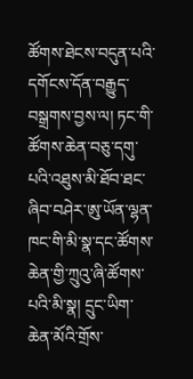ཚོགས་ཐེངས་བདུན་པའི་དགོངས་དོན་བརྒྱུད་བསྒྲགས་བྱས་ལ། ཏང་གི་ཚོགས་ཆེན་བཅུ་དགུ་པའི་འཐུས་མི་ཐོབ་ཐང་ཞིབ་བཤེར་ཨུ་ཡོན་ལྷན་ཁང་གི་མི་སྣ་དང་ཚོགས་ཆེན་གྱི་ཀྲུའུ་ཞི་ཚོགས་པའི་མི་སྣ། དྲུང་ཡིག་ཆེན་མོའི་གྲོས་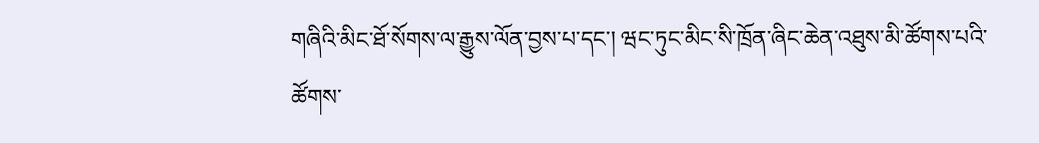གཞིའི་མིང་ཐོ་སོགས་ལ་རྒྱུས་ལོན་བྱས་པ་དང་། ཝང་ཏུང་མིང་སི་ཁྲོན་ཞིང་ཆེན་འཐུས་མི་ཚོགས་པའི་ཚོགས་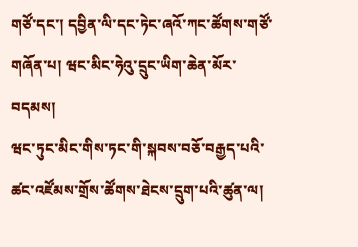གཙོ་དང་། དབྱིན་ལི་དང་ཏེང་ཞའོ་ཀང་ཚོགས་གཙོ་གཞོན་པ། ཝང་མིང་ཧེའུ་དྲུང་ཡིག་ཆེན་མོར་བདམས།
ཝང་ཏུང་མིང་གིས་ཏང་གི་སྐབས་བཅོ་བརྒྱད་པའི་ཚང་འཛོམས་གྲོས་ཚོགས་ཐེངས་དྲུག་པའི་ཚུན་ལ།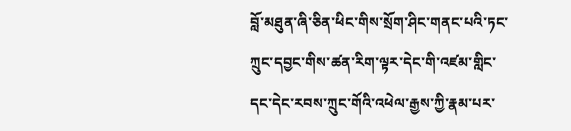བློ་མཐུན་ཞི་ཅིན་ཕིང་གིས་སྲོག་ཤིང་གནང་པའི་ཏང་ཀྲུང་དབྱང་གིས་ཚན་རིག་ལྟར་དེང་གི་འཛམ་གླིང་དང་དེང་རབས་ཀྲུང་གོའི་འཕེལ་རྒྱས་ཀྱི་རྣམ་པར་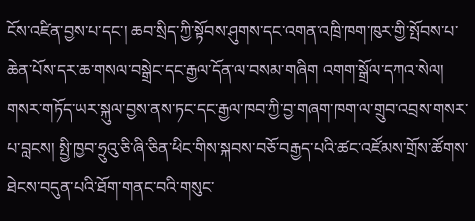ངོས་འཛིན་བྱས་པ་དང་། ཆབ་སྲིད་ཀྱི་སྟོབས་ཤུགས་དང་འགན་འཁྲི་ཁག་ཁུར་གྱི་སྤོབས་པ་ཆེན་པོས་དར་ཆ་གསལ་བསྒྲེང་དང་རྒྱལ་དོན་ལ་བསམ་གཞིག འགག་སྒྲོལ་དཀའ་སེལ། གསར་གཏོད་ཡར་སྐུལ་བྱས་ནས་ཏང་དང་རྒྱལ་ཁབ་ཀྱི་བྱ་གཞག་ཁག་ལ་གྲུབ་འབྲས་གསར་པ་བླངས། སྤྱི་ཁྱབ་ཧྲུའུ་ཅི་ཞི་ཅིན་ཕིང་གིས་སྐབས་བཅོ་བརྒྱད་པའི་ཚང་འཛོམས་གྲོས་ཚོགས་ཐེངས་བདུན་པའི་ཐོག་གནང་བའི་གསུང་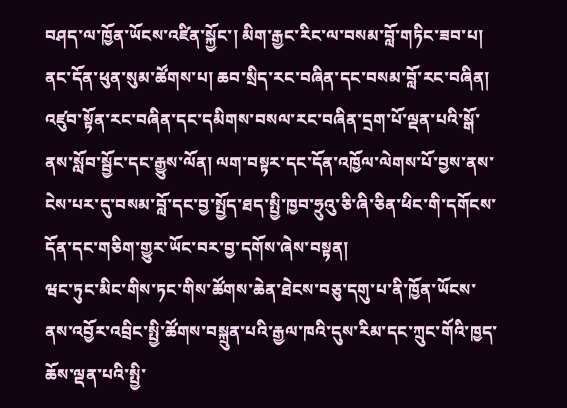བཤད་ལ་ཁྱོན་ཡོངས་འཛིན་སྐྱོང་། མིག་རྒྱང་རིང་ལ་བསམ་བློ་གཏིང་ཟབ་པ། ནང་དོན་ཕུན་སུམ་ཚོགས་པ། ཆབ་སྲིད་རང་བཞིན་དང་བསམ་བློ་རང་བཞིན། འཛུབ་སྟོན་རང་བཞིན་དང་དམིགས་བསལ་རང་བཞིན་དྲག་པོ་ལྡན་པའི་སྒོ་ནས་སློབ་སྦྱོང་དང་རྒྱུས་ལོན། ལག་བསྟར་དང་དོན་འཁྱོལ་ལེགས་པོ་བྱས་ནས་ངེས་པར་དུ་བསམ་བློ་དང་བྱ་སྤྱོད་ཐད་སྤྱི་ཁྱབ་ཧྲུའུ་ཅི་ཞི་ཅིན་ཕིང་གི་དགོངས་དོན་དང་གཅིག་གྱུར་ཡོང་བར་བྱ་དགོས་ཞེས་བསྟན།
ཝང་ཏུང་མིང་གིས་ཏང་གིས་ཚོགས་ཆེན་ཐེངས་བཅུ་དགུ་པ་ནི་ཁྱོན་ཡོངས་ནས་འབྱོར་འབྲིང་སྤྱི་ཚོགས་བསྐྲུན་པའི་རྒྱལ་ཁའི་དུས་རིམ་དང་ཀྲུང་གོའི་ཁྱད་ཆོས་ལྡན་པའི་སྤྱི་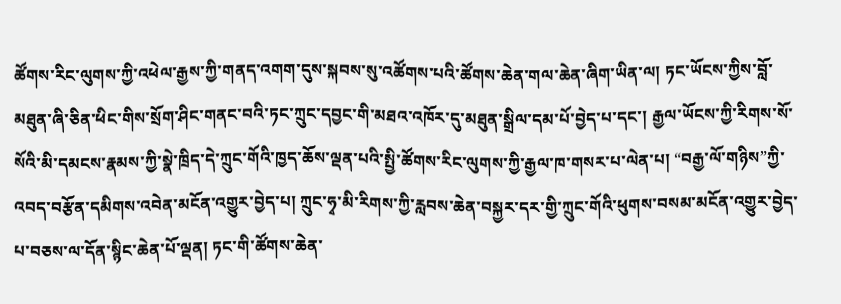ཚོགས་རིང་ལུགས་ཀྱི་འཕེལ་རྒྱས་ཀྱི་གནད་འགག་དུས་སྐབས་སུ་འཚོགས་པའི་ཚོགས་ཆེན་གལ་ཆེན་ཞིག་ཡིན་ལ། ཏང་ཡོངས་ཀྱིས་བློ་མཐུན་ཞི་ཅིན་ཕིང་གིས་སྲོག་ཤིང་གནང་བའི་ཏང་ཀྲུང་དབྱང་གི་མཐའ་འཁོར་དུ་མཐུན་སྒྲིལ་དམ་པོ་བྱེད་པ་དང་། རྒྱལ་ཡོངས་ཀྱི་རིགས་སོ་སོའི་མི་དམངས་རྣམས་ཀྱི་སྣེ་ཁྲིད་དེ་ཀྲུང་གོའི་ཁྱད་ཆོས་ལྡན་པའི་སྤྱི་ཚོགས་རིང་ལུགས་ཀྱི་རྒྱལ་ཁ་གསར་པ་ལེན་པ། “བརྒྱ་ལོ་གཉིས”ཀྱི་འབད་བརྩོན་དམིགས་འབེན་མངོན་འགྱུར་བྱེད་པ། ཀྲུང་ཧྭ་མི་རིགས་ཀྱི་རླབས་ཆེན་བསྐྱར་དར་གྱི་ཀྲུང་གོའི་ཕུགས་བསམ་མངོན་འགྱུར་བྱེད་པ་བཅས་ལ་དོན་སྙིང་ཆེན་པོ་ལྡན། ཏང་གི་ཚོགས་ཆེན་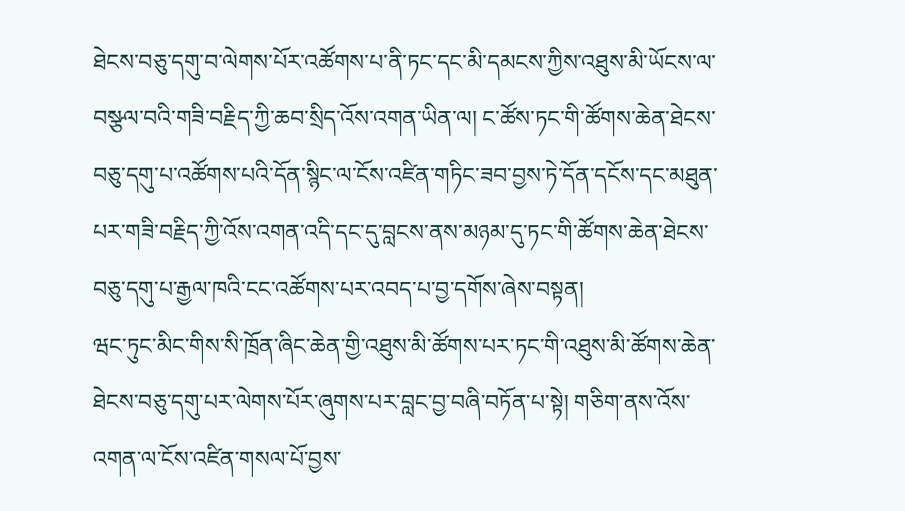ཐེངས་བཅུ་དགུ་བ་ལེགས་པོར་འཚོགས་པ་ནི་ཏང་དང་མི་དམངས་ཀྱིས་འཐུས་མི་ཡོངས་ལ་བསྩལ་བའི་གཟི་བརྗིད་ཀྱི་ཆབ་སྲིད་འོས་འགན་ཡིན་ལ། ང་ཚོས་ཏང་གི་ཚོགས་ཆེན་ཐེངས་བཅུ་དགུ་པ་འཚོགས་པའི་དོན་སྙིང་ལ་ངོས་འཛིན་གཏིང་ཟབ་བྱས་ཏེ་དོན་དངོས་དང་མཐུན་པར་གཟི་བརྗིད་ཀྱི་འོས་འགན་འདི་དང་དུ་བླངས་ནས་མཉམ་དུ་ཏང་གི་ཚོགས་ཆེན་ཐེངས་བཅུ་དགུ་པ་རྒྱལ་ཁའི་ངང་འཚོགས་པར་འབད་པ་བྱ་དགོས་ཞེས་བསྟན།
ཝང་ཏུང་མིང་གིས་སི་ཁྲོན་ཞིང་ཆེན་གྱི་འཐུས་མི་ཚོགས་པར་ཏང་གི་འཐུས་མི་ཚོགས་ཆེན་ཐེངས་བཅུ་དགུ་པར་ལེགས་པོར་ཞུགས་པར་བླང་བྱ་བཞི་བཏོན་པ་སྟེ། གཅིག་ནས་འོས་འགན་ལ་ངོས་འཛིན་གསལ་པོ་བྱས་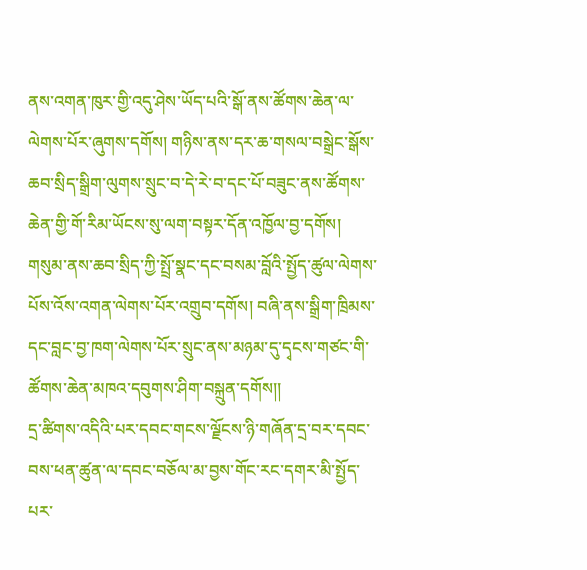ནས་འགན་ཁུར་གྱི་འདུ་ཤེས་ཡོད་པའི་སྒོ་ནས་ཚོགས་ཆེན་ལ་ལེགས་པོར་ཞུགས་དགོས། གཉིས་ནས་དར་ཆ་གསལ་བསྒྲེང་སྒོས་ཆབ་སྲིད་སྒྲིག་ལུགས་སྲུང་བ་དེ་རེ་བ་དང་པོ་བཟུང་ནས་ཚོགས་ཆེན་གྱི་གོ་རིམ་ཡོངས་སུ་ལག་བསྟར་དོན་འཁྱོལ་བྱ་དགོས། གསུམ་ནས་ཆབ་སྲིད་ཀྱི་སྤྲོ་སྣང་དང་བསམ་བློའི་སྤྱོད་ཚུལ་ལེགས་པོས་འོས་འགན་ལེགས་པོར་འགྲུབ་དགོས། བཞི་ནས་སྒྲིག་ཁྲིམས་དང་བླང་བྱ་ཁག་ལེགས་པོར་སྲུང་ནས་མཉམ་དུ་དྭངས་གཙང་གི་ཚོགས་ཆེན་མཁའ་དབུགས་ཤིག་བསྐྲུན་དགོས།།
དྲ་ཚིགས་འདིའི་པར་དབང་གངས་ལྗོངས་ཉི་གཞོན་དྲ་བར་དབང་བས་ཕན་ཚུན་ལ་དབང་བཅོལ་མ་བྱས་གོང་རང་དགར་མི་སྤྱོད་པར་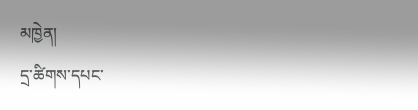མཁྱེན།
དྲ་ཚིགས་དཔང་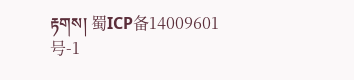རྟགས། 蜀ICP备14009601号-1